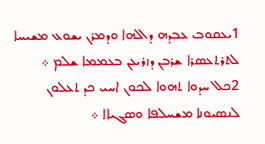1ܝܥܩܘܒ ܥܒܕܗ ܕܐܠܗܐ ܘܕܡܪܢ ܝܫܘܥ ܡܫܝܚܐ ܠܬܪܬܥܤܪܐ ܫܪܒܢ ܕܙܪܝܥܢ ܒܥܡܡܐ ܫܠܡ ܀
2ܟܠ ܚܕܘܐ ܬܗܘܐ ܠܟܘܢ ܐܚܝ ܟܕ ܬܥܠܘܢ ܠܢܤܝܘܢܐ ܡܫܚܠܦܐ ܘܤܓܝܐܐ ܀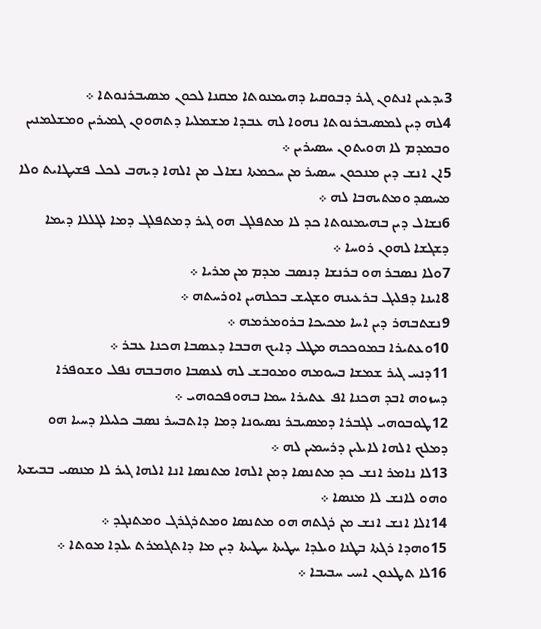3ܝܕܥܝܢ ܐܢܬܘܢ ܓܝܪ ܕܒܘܩܝܐ ܕܗܝܡܢܘܬܐ ܡܩܢܐ ܠܟܘܢ ܡܤܝܒܪܢܘܬܐ ܀
4ܠܗ ܕܝܢ ܠܡܤܝܒܪܢܘܬܐ ܢܗܘܐ ܠܗ ܥܒܕܐ ܡܫܡܠܝܐ ܕܬܗܘܘܢ ܓܡܝܪܝܢ ܘܡܫܠܡܢܝܢ ܘܒܡܕܡ ܠܐ ܗܘܝܬܘܢ ܚܤܝܪܝܢ ܀
5ܐܢ ܐܢܫ ܕܝܢ ܡܢܟܘܢ ܚܤܝܪ ܡܢ ܚܟܡܬܐ ܢܫܐܠ ܡܢ ܐܠܗܐ ܕܝܗܒ ܠܟܠ ܦܫܝܛܐܝܬ ܘܠܐ ܡܚܤܕ ܘܡܬܝܗܒܐ ܠܗ ܀
6ܢܫܐܠ ܕܝܢ ܒܗܝܡܢܘܬܐ ܟܕ ܠܐ ܡܬܦܠܓ ܗܘ ܓܝܪ ܕܡܬܦܠܓ ܕܡܐ ܠܓܠܠܐ ܕܝܡܐ ܕܫܓܫܐ ܠܗܘܢ ܪܘܚܐ ܀
7ܘܠܐ ܢܤܒܪ ܗܘ ܒܪܢܫܐ ܕܢܤܒ ܡܕܡ ܡܢ ܡܪܝܐ ܀
8ܐܝܢܐ ܕܦܠܝܓ ܒܪܥܝܢܗ ܘܫܓܝܫ ܒܟܠܗܝܢ ܐܘܪܚܬܗ ܀
9ܢܫܬܒܗܪ ܕܝܢ ܐܚܐ ܡܟܝܟܐ ܒܪܘܡܪܡܗ ܀
10ܘܥܬܝܪܐ ܒܡܘܟܟܗ ܡܛܠ ܕܐܝܟ ܗܒܒܐ ܕܥܤܒܐ ܗܟܢܐ ܥܒܪ ܀
11ܕܢܚ ܓܝܪ ܫܡܫܐ ܒܚܘܡܗ ܘܡܘܒܫ ܠܗ ܠܥܤܒܐ ܘܗܒܒܗ ܢܦܠ ܘܫܘܦܪܐ ܕܚܙܘܗ ܐܒܕ ܗܟܢܐ ܐܦ ܥܬܝܪܐ ܚܡܐ ܒܗܘܦܟܘܗܝ ܀
12ܛܘܒܘܗܝ ܠܓܒܪܐ ܕܡܤܝܒܪ ܢܤܝܘܢܐ ܕܡܐ ܕܐܬܒܚܪ ܢܤܒ ܟܠܝܠܐ ܕܚܝܐ ܗܘ ܕܡܠܟ ܐܠܗܐ ܠܐܝܠܝܢ ܕܪܚܡܝܢ ܠܗ ܀
13ܠܐ ܢܐܡܪ ܐܢܫ ܟܕ ܡܬܢܤܐ ܕܡܢ ܐܠܗܐ ܡܬܢܤܐ ܐܢܐ ܐܠܗܐ ܓܝܪ ܠܐ ܡܢܤܝ ܒܒܝܫܬܐ ܘܗܘ ܠܐܢܫ ܠܐ ܡܢܤܐ ܀
14ܐܠܐ ܐܢܫ ܐܢܫ ܡܢ ܪܓܬܗ ܗܘ ܡܬܢܤܐ ܘܡܬܪܓܪܓ ܘܡܬܢܓܕ ܀
15ܘܗܕܐ ܪܓܬܐ ܒܛܢܐ ܘܝܠܕܐ ܚܛܝܬܐ ܚܛܝܬܐ ܕܝܢ ܡܐ ܕܐܬܓܡܪܬ ܝܠܕܐ ܡܘܬܐ ܀
16ܠܐ ܬܛܥܘܢ ܐܚܝ ܚܒܝܒܐ ܀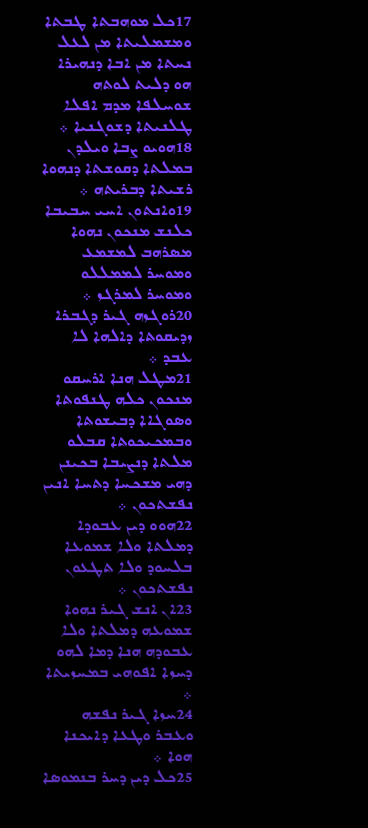17ܟܠ ܡܘܗܒܬܐ ܛܒܬܐ ܘܡܫܡܠܝܬܐ ܡܢ ܠܥܠ ܢܚܬܐ ܡܢ ܐܒܐ ܕܢܗܝܪܐ ܗܘ ܕܠܝܬ ܠܘܬܗ ܫܘܚܠܦܐ ܡܕܡ ܐܦܠܐ ܛܠܢܝܬܐ ܕܫܘܓܢܝܐ ܀
18ܗܘܝܘ ܨܒܐ ܘܝܠܕܢ ܒܡܠܬܐ ܕܩܘܫܬܐ ܕܢܗܘܐ ܪܫܝܬܐ ܕܒܪܝܬܗ ܀
19ܘܐܢܬܘܢ ܐܚܝ ܚܒܝܒܐ ܟܠܢܫ ܡܢܟܘܢ ܢܗܘܐ ܡܤܪܗܒ ܠܡܫܡܥ ܘܡܘܚܪ ܠܡܡܠܠܘ ܘܡܘܚܪ ܠܡܪܓܙ ܀
20ܪܘܓܙܗ ܓܝܪ ܕܓܒܪܐ ܙܕܝܩܘܬܐ ܕܐܠܗܐ ܠܐ ܥܒܕ ܀
21ܡܛܠ ܗܢܐ ܐܪܚܩܘ ܡܢܟܘܢ ܟܠܗ ܛܢܦܘܬܐ ܘܤܘܓܐܐ ܕܒܝܫܘܬܐ ܘܒܡܟܝܟܘܬܐ ܩܒܠܘ ܡܠܬܐ ܕܢܨܝܒܐ ܒܟܝܢܢ ܕܗܝ ܡܫܟܚܐ ܕܬܚܐ ܐܢܝܢ ܢܦܫܬܟܘܢ ܀
22ܗܘܘ ܕܝܢ ܥܒܘܕܐ ܕܡܠܬܐ ܘܠܐ ܫܡܘܥܐ ܒܠܚܘܕ ܘܠܐ ܬܛܥܘܢ ܢܦܫܬܟܘܢ ܀
23ܐܢ ܐܢܫ ܓܝܪ ܢܗܘܐ ܫܡܘܥܗ ܕܡܠܬܐ ܘܠܐ ܥܒܘܕܗ ܗܢܐ ܕܡܐ ܠܗܘ ܕܚܙܐ ܐܦܘܗܝ ܒܡܚܙܝܬܐ ܀
24ܚܙܐ ܓܝܪ ܢܦܫܗ ܘܥܒܪ ܘܛܥܐ ܕܐܝܟܢܐ ܗܘܐ ܀
25ܟܠ ܕܝܢ ܕܚܪ ܒܢܡܘܤܐ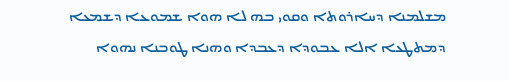ܡܫܠܡܢܐ ܕܚܐܪܘܬܐ ܘܩܘܝ ܒܗ ܠܐ ܗܘܐ ܫܡܘܥܐ ܕܫܡܥܐ ܕܡܬܛܥܐ ܐܠܐ ܥܒܘܕܐ ܕܥܒܕܐ ܘܗܢܐ ܛܘܒܢܐ ܢܗܘܐ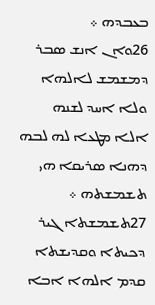ܒܥܒܕܗ ܀
26ܘܐܢ ܐܢܫ ܤܒܪ ܕܡܫܡܫ ܠܐܠܗܐ ܘܠܐ ܐܚܕ ܠܫܢܗ ܐܠܐ ܡܛܥܐ ܠܗ ܠܒܗ ܕܗܢܐ ܤܪܝܩܐ ܗܝ ܬܫܡܫܬܗ ܀
27ܬܫܡܫܬܐ ܓܝܪ ܕܟܝܬܐ ܘܩܕܝܫܬܐ ܩܕܡ ܐܠܗܐ ܐܒܐ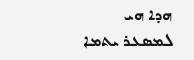ܗܕܐ ܗܝ ܠܡܤܥܪ ܝܬܡܐ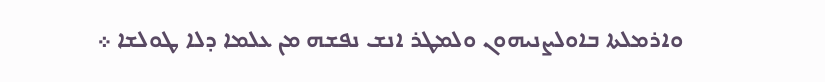ܘܐܪܡܠܬܐ ܒܐܘܠܨܢܝܗܘܢ ܘܠܡܛܪ ܐܢܫ ܢܦܫܗ ܡܢ ܥܠܡܐ ܕܠܐ ܛܘܠܫܐ ܀